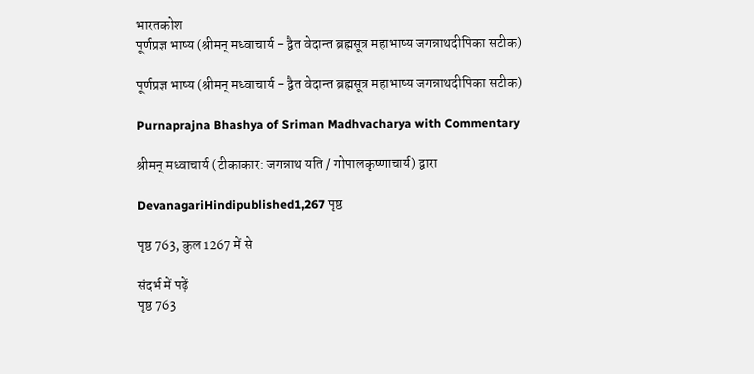भारतकोश
पूर्णप्रज्ञ भाष्य (श्रीमन् मध्वाचार्य - द्वैत वेदान्त ब्रह्मसूत्र महाभाष्य जगन्नाथदीपिका सटीक)

पूर्णप्रज्ञ भाष्य (श्रीमन् मध्वाचार्य - द्वैत वेदान्त ब्रह्मसूत्र महाभाष्य जगन्नाथदीपिका सटीक)

Purnaprajna Bhashya of Sriman Madhvacharya with Commentary

श्रीमन् मध्वाचार्य (टीकाकार: जगन्नाथ यति / गोपालकृष्णाचार्य) द्वारा

DevanagariHindipublished1,267 पृष्ठ

पृष्ठ 763, कुल 1267 में से

संदर्भ में पढ़ें
पृष्ठ 763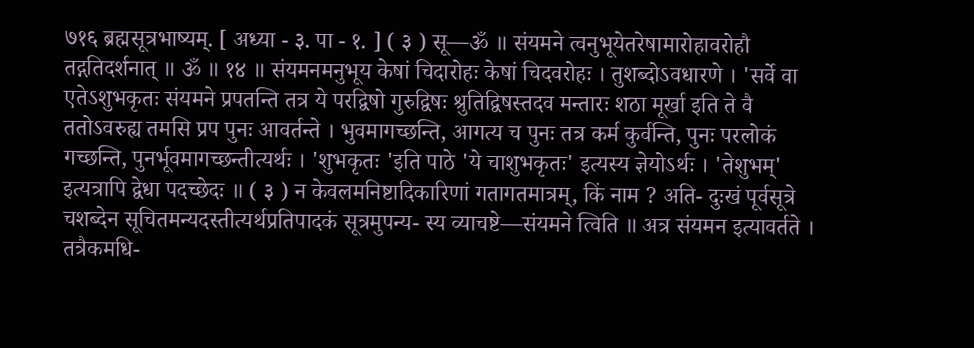७१६ ब्रह्मसूत्रभाष्यम्. [ अध्या - ३. पा - १. ] ( ३ ) सू—ॐ ॥ संयमने त्वनुभूयेतरेषामारोहावरोहौ तद्गतिदर्शनात् ॥ ॐ ॥ १४ ॥ संयमनमनुभूय केषां चिदारोहः केषां चिदवरोहः । तुशब्दोऽवधारणे । 'सर्वे वा एतेऽशुभकृतः संयमने प्रपतन्ति तत्र ये परद्विषो गुरुद्विषः श्रुतिद्विषस्तदव मन्तारः शठा मूर्खा इति ते वै ततोऽवरुह्य तमसि प्रप पुनः आवर्तन्ते । भुवमागच्छन्ति, आगत्य च पुनः तत्र कर्म कुर्वन्ति, पुनः परलोकं गच्छन्ति, पुनर्भूवमागच्छन्तीत्यर्थः । 'शुभकृतः 'इति पाठे 'ये चाशुभकृतः' इत्यस्य ज्ञेयोऽर्थः । 'तेशुभम्' इत्यत्रापि द्वेधा पदच्छेदः ॥ ( ३ ) न केवलमनिष्टादिकारिणां गतागतमात्रम्, किं नाम ? अति- दुःखं पूर्वसूत्रे चशब्देन सूचितमन्यदस्तीत्यर्थप्रतिपादकं सूत्रमुपन्य- स्य व्याचष्टे—संयमने त्विति ॥ अत्र संयमन इत्यावर्तते । तत्रैकमधि-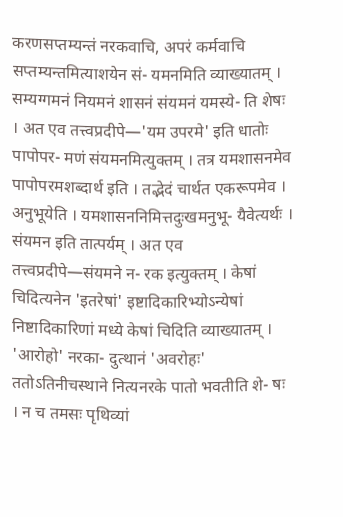करणसप्तम्यन्तं नरकवाचि, अपरं कर्मवाचि सप्तम्यन्तमित्याशयेन सं- यमनमिति व्याख्यातम् । सम्यग्गमनं नियमनं शासनं संयमनं यमस्ये- ति शेषः । अत एव तत्त्वप्रदीपे—'यम उपरमे' इति धातोः पापोपर- मणं संयमनमित्युक्तम् । तत्र यमशासनमेव पापोपरमशब्दार्थ इति । तद्भेदं चार्थत एकरूपमेव । अनुभूयेति । यमशासननिमित्तदुःखमनुभू- यैवेत्यर्थः । संयमन इति तात्पर्यम् । अत एव तत्त्वप्रदीपे—संयमने न- रक इत्युक्तम् । केषां चिदित्यनेन 'इतरेषां' इष्टादिकारिभ्योऽन्येषां निष्टादिकारिणां मध्ये केषां चिदिति व्याख्यातम् । 'आरोहो' नरका- दुत्थानं 'अवरोहः' ततोऽतिनीचस्थाने नित्यनरके पातो भवतीति शे- षः । न च तमसः पृथिव्यां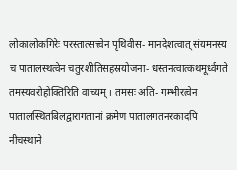लोकालोकगिरेः परस्तात्सत्त्वेन पृथिवीस- मानदेशत्वात् संयमनस्य च पातालस्थत्वेन चतुरशीतिसहस्रयोजना- धस्तनत्वात्कथमूर्ध्वगते तमस्यवरोहोक्तिरिति वाच्यम् । तमसः अति- गम्भीरत्वेन पातालस्थितबिलद्वारागतानां क्रमेण पातालगतनरकादपि नीचस्थाने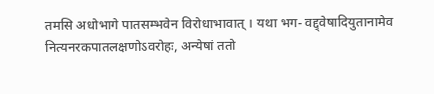तमसि अधोभागे पातसम्भवेन विरोधाभावात् । यथा भग- वद्द्वेषादियुतानामेव नित्यनरकपातलक्षणोऽवरोहः, अन्येषां ततो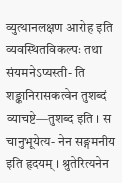व्युत्थानलक्षण आरोह इति व्यवस्थितविकल्पः तथा संयमनेऽप्यस्ती- ति शङ्कानिरासकत्वेन तुशब्दं व्याचष्टे—तुशब्द इति । स चानुभूयेत्य- नेन सङ्गमनीय इति हृदयम् । श्रुतेरित्यनेन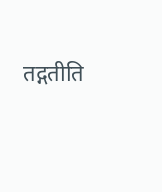तद्गतीति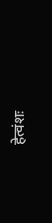हेत्वंशः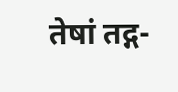तेषां तद्ग-